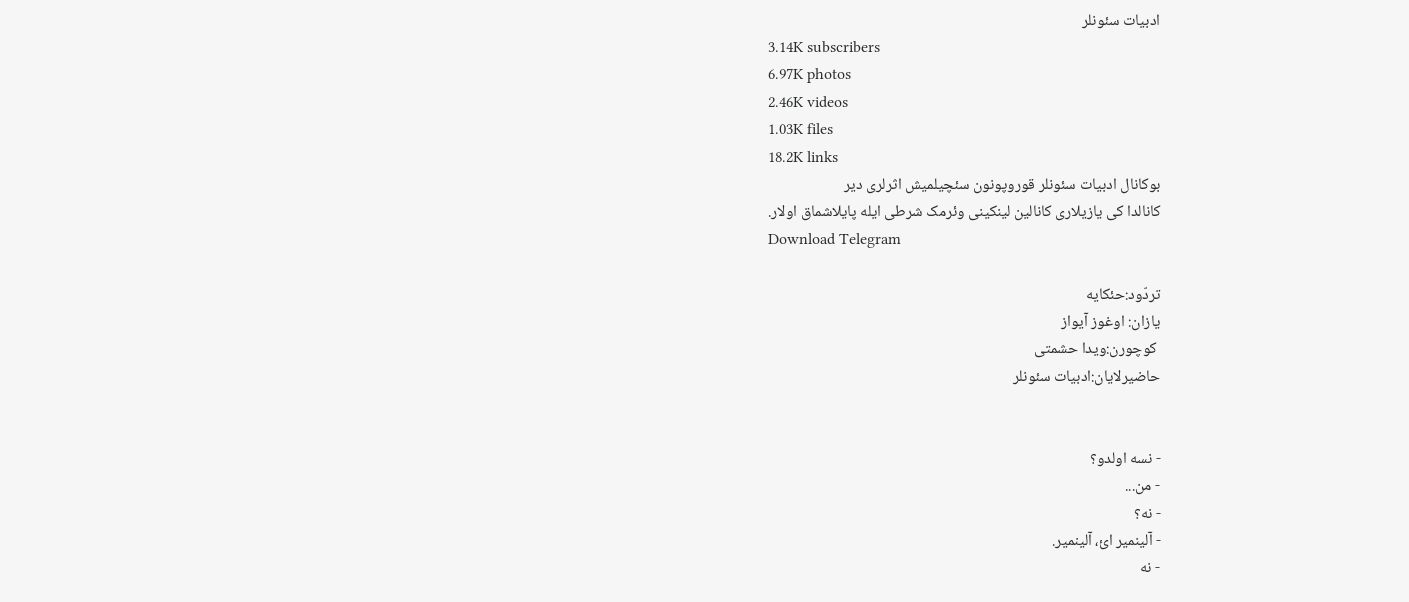ادبیات سئونلر
3.14K subscribers
6.97K photos
2.46K videos
1.03K files
18.2K links
بوکانال ادبیات سئونلر قوروپونون سئچیلمیش اثرلری دیر
کانالدا کی یازیلاری کانالین لینکینی وئرمک شرطی ایله پایلاشماق اولار.
Download Telegram

تردّود:حئکایه‌
یازان: اوغوز آیواز
 کوچورن:ویدا حشمتی
حاضیرلایان:ادبیات سئونلر


- نسه اولدو؟
- من...
- نه؟
- آلینمیر ائ، آلینمیر.
- نه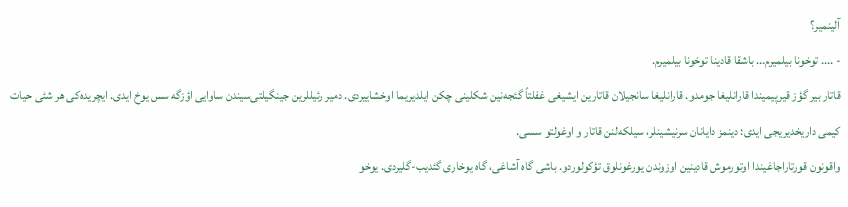آلینمیر؟
- .... توخونا بیلمیرم... باشقا قادینا توخونا بیلمیرم.
قاتار بیر گؤز قیرپیمیندا قارانلیغا جومدو. قارانلیغا سانجیلان قاتارین ایشیغی غفلتاً گئجه‌نین شکلینی چکن ایلدیریما اوخشاییردی. دمیر رئیللرین جینگیلتی‌سیندن ساوایی اؤزگه سس یوخ ایدی. ایچریده‌کی هر شئی حیات کیمی داریخدیریجی‌ ایدی: دینمز دایانان سرنیشینلر، سیلکه‌لنن قاتار و اوغولتو سسی.
واقونون قورتاراجاغیندا اوتورموش قادینین اوزوندن یورغونلوق تؤکولوردو. باشی گاه آشاغی، گاه یوخاری گئدیب-گلیردی. یوخو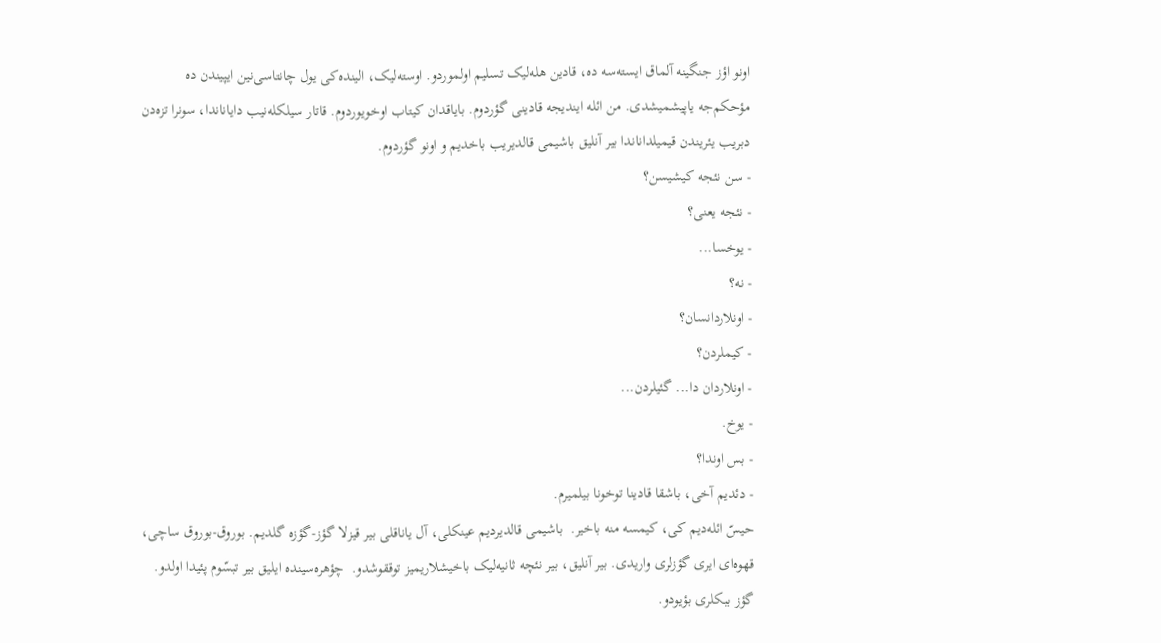اونو اؤز جنگینه آلماق ایسته‌سه ده، قادین هله‌لیک تسلیم اولموردو. اوسته‌لیک، الینده‌کی یول چانتاسی‌نین ایپیندن ده مؤحکم‌جه یاپیشمیشدی. من ائله ایندیجه قادینی گؤردوم. بایاقدان کیتاب اوخویوردوم. قاتار سیلکله‌نیب دایاناندا، سونرا تزه‌دن دبریب یئریندن قیمیلداناندا بیر آنلیق باشیمی قالدیریب باخدیم و اونو گؤردوم.
- سن نئجه کیشیسن؟
- نئجه یعنی؟
- یوخسا...
- نه؟
- اونلاردانسان؟
- کیملردن؟
- اونلاردان دا... گئیلردن...
- یوخ.
- بس اوندا؟
- دئدیم آخی، باشقا قادینا توخونا بیلمیرم.
حیسّ ائله‌دیم کی، کیمسه منه باخیر.  باشیمی قالدیردیم عینکلی، آل یاناقلی بیر قیزلا گؤز-گؤزه گلدیم. بوروق-بوروق ساچی، قهوه‌ای ایری گؤزلری واریدی. بیر آنلیق، بیر نئچه ثانیه‌لیک باخیشلاریمیز توققوشدو‌.  چؤهره‌‌سینده ایلیق بیر تبسّوم پئیدا اولدو. گؤز ببکلری بؤیودو.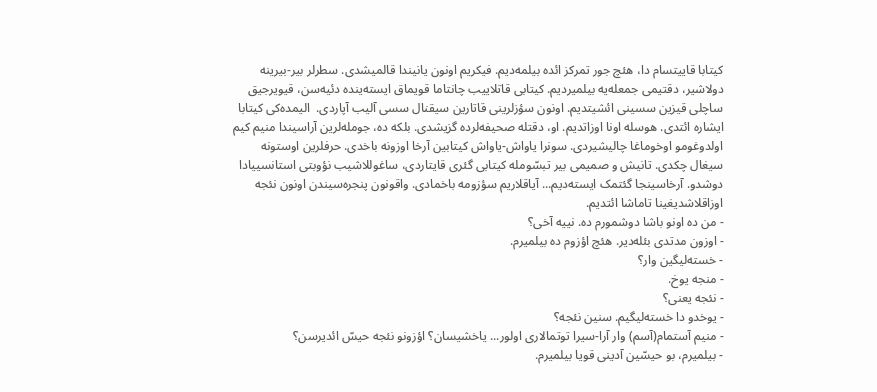کیتابا قاییتسام دا، هئچ جور تمرکز ائده بیلمه‌دیم. فیکریم اونون یانیندا قالمیشدی. سطرلر بیر-بیرینه دولاشیر، دقتیمی جمعله‌یه بیلمیردیم. کیتابی قاتلاییب چانتاما قویماق ایسته‌ینده دئیه‌سن، قیویرجیق ساچلی قیزین سسینی ائشیتدیم. اونون سؤزلرینی قاتارین سیقنال سسی آلیب آپاردی.  الیمده‌کی کیتابا ایشاره ائتدی. هوسله اونا اوزاتدیم. او، دقتله صحیفه‌‌لرده گزیشدی. بلکه ده، جومله‌‌لرین آراسیندا منیم کیم اولدوغومو اوخوماغا چالیشیردی. سونرا یاواش-یاواش کیتابین آرخا اوزونه باخدی. حرفلرین اوستونه سیغال چکدی. تانیش و صمیمی بیر تبسّومله کیتابی گئری قایتاردی، ساغوللاشیب نؤوبتی استانسییادا دوشدو. آرخاسینجا گئتمک ایسته‌دیم... آیاقلاریم سؤزومه باخمادی. واقونون پنجره‌سیندن اونون نئجه اوزاقلاشدیغینا تاماشا ائتدیم.
- من ده اونو باشا دوشمورم ده. نییه آخی؟
- اوزون مدتدی بئله‌دیر. هئچ اؤزوم ده بیلمیرم.
- خسته‌لیگین وار؟
- منجه یوخ.
- نئجه یعنی؟
- یوخدو دا خسته‌لیگیم. سنین نئجه؟
- منیم آستمام(آسم) وار آرا-سیرا توتمالاری اولور... یاخشیسان؟ اؤزونو نئجه حیسّ ائدیرسن؟
- بیلمیرم، بو حیسّین آدینی قویا بیلمیرم.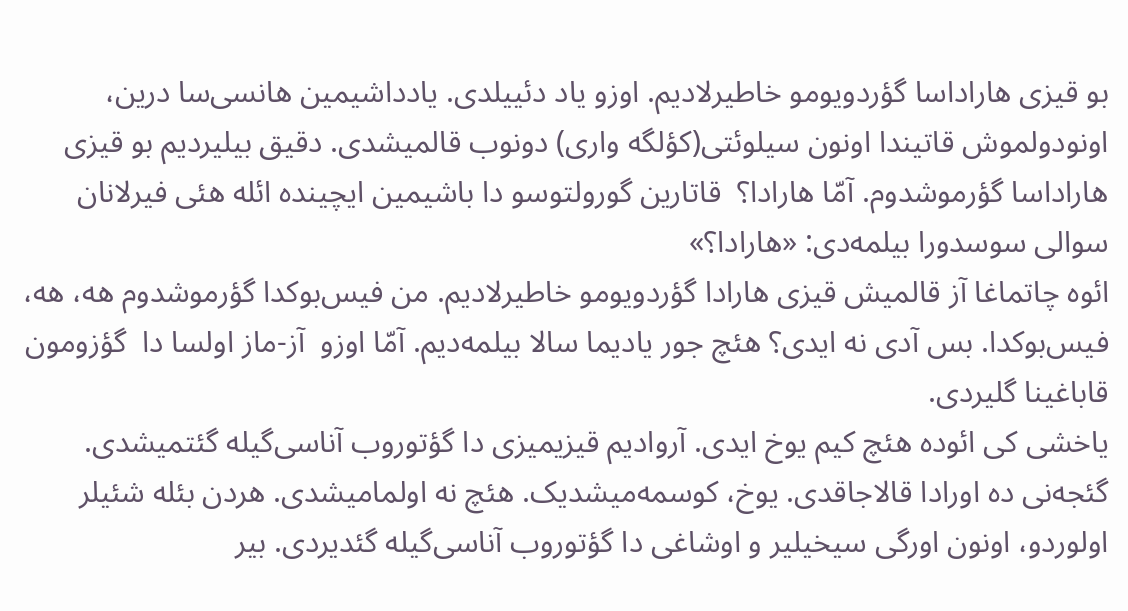بو قیزی هاراداسا گؤردویومو خاطیرلادیم. اوزو یاد دئییلدی. یادداشیمین هانسی‌سا درین،  اونودولموش قاتیندا اونون سیلوئتی(کؤلگه واری) دونوب قالمیشدی. دقیق بیلیردیم بو قیزی هاراداسا گؤرموشدوم. آمّا هارادا؟  قاتارین گورولتوسو دا باشیمین ایچینده ائله هئی فیرلانان سوالی سوسدورا بیلمه‌دی: «هارادا؟»
ائوه چاتماغا آز قالمیش قیزی هارادا گؤردویومو خاطیرلادیم. من فیس‌بوکدا گؤرموشدوم هه، هه، فیس‌بوکدا. بس آدی نه ایدی؟ هئچ جور یادیما سالا بیلمه‌دیم. آمّا اوزو  آز-ماز اولسا دا  گؤزومون قاباغینا گلیردی.
یاخشی کی ائوده هئچ کیم یوخ ایدی. آروادیم قیزیمیزی دا گؤتوروب آناسی‌گیله گئتمیشدی. گئجه‌نی ده اورادا قالاجاقدی. یوخ، کوسمه‌میشدیک. هئچ نه اولمامیشدی. هردن بئله شئیلر اولوردو، اونون اورگی سیخیلیر و اوشاغی دا گؤتوروب آناسی‌گیله گئدیردی. بیر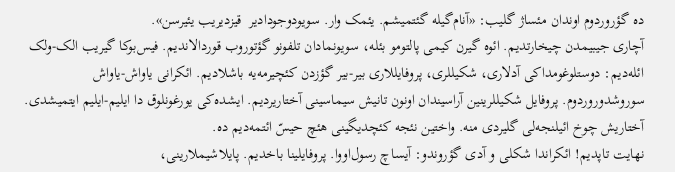ده گؤروردوم اوندان مئساژ گلیب: «آنام‌گیله گئتمیشم. یئمک وار. سویودوجودادیر  قیزدیریب یئیرسن».
آچاری جیبیمدن چیخارتدیم. ائوه گیرن کیمی پالتومو بئله، سویونمادان تلفونو گؤتوروب قوردالاندیم. فیس‌بوکا گیریب الک-ولک ائله‌دیم: دوستلوغومداکی آدلاری، شکیللری، پروفایللاری بیر-بیر گؤزدن کئچیرمه‌یه باشلادیم. ائکرانی یاواش-یاواش سوروشدوروردوم. پروفایل شکیللرینین آراسیندان اونون تانیش سیماسینی آختاریردیم. ایشده‌کی یورغونلوق دا ایلیم-ایلیم ایتمیشدی. آختاریش چوخ ائیلنجه‌لی گلیردی منه. واختین نئجه کئچدیگینی هئچ حیسّ ائتمه‌دیم ده.
نهایت تاپدیم! ائکراندا شکلی و آدی گؤروندو: آیساچ رسول‌اووا. پروفایلینا باخدیم. پایلاشیملارینی،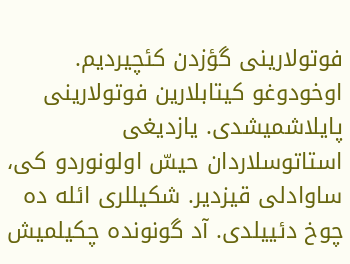فوتولارینی گؤزدن کئچیردیم. اوخودوغو کیتابلارین فوتولارینی پایلاشمیشدی. یازدیغی استاتوسلاردان حیسّ اولونوردو کی، ساوادلی قیزدیر. شکیللری ائله ده چوخ دئییلدی. آد گونونده چکیلمیش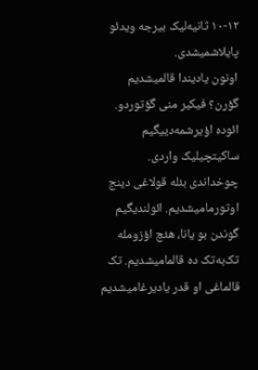۱۰-۱۲ ثانیه‌لیک بیرجه ویدئو پایلاشمیشدی.
اونون یادیندا قالمیشدیم گؤرن؟ فیکیر منی گؤتوردو. ائوده اؤیرشمه‌دییگیم ساکیتچیلیک واردی. چوخداندی بئله قولاغی دینج اوتورمامیشدیم. ائولندیگیم گوندن بو یانا، هئچ اؤزومله تک‌به‌تک ده قالمامیشدیم. تک قالماغی او قدر یادیرغامیشدیم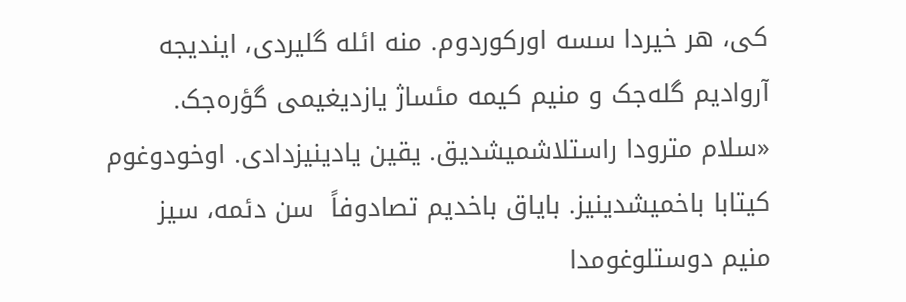کی، هر خیردا سسه اورکوردوم. منه ائله گلیردی، ایندیجه آروادیم گله‌جک و منیم کیمه مئساژ یازدیغیمی گؤره‌جک.
«سلام مترودا راستلاشمیشدیق. یقین یادینیزدادی. اوخودوغوم کیتابا باخمیشدینیز. بایاق باخدیم تصادوفاً  سن دئمه، سیز منیم دوستلوغومدا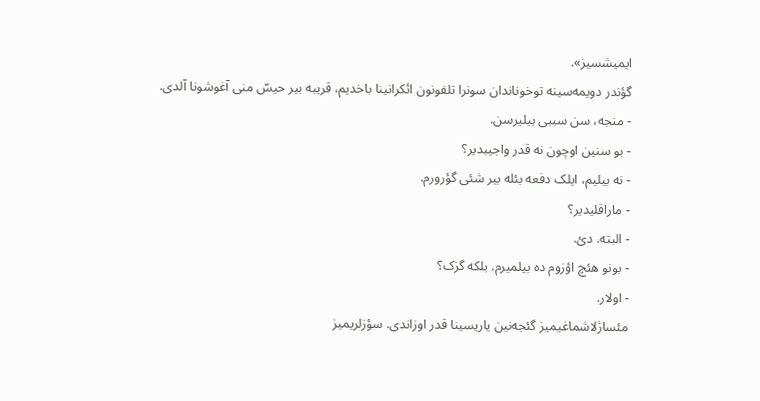ایمیشسیز».
گؤندر دویمه‌سینه توخوناندان سونرا تلفونون ائکرانینا باخدیم، قریبه بیر حیسّ منی آغوشونا آلدی.
- منجه، سن سببی بیلیرسن.
- بو سنین اوچون نه قدر واجیبدیر؟
- نه بیلیم، ایلک دفعه‌ بئله بیر شئی گؤرورم.
- ماراقلیدیر؟
- البته‌‌. دئ.
- بونو هئچ اؤزوم ده بیلمیرم. بلکه گزک؟
- اولار.
مئساژلاشماغیمیز گئجه‌نین یاریسینا قدر اوزاندی. سؤزلریمیز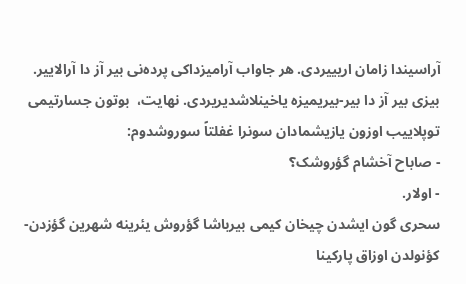آراسیندا زامان اریییردی. هر جاواب آرامیزداکی پرده‌نی بیر آز دا آرالاییر. بیزی بیر آز دا بیر-بیریمیزه یاخینلاشدیریردی. نهایت،  بوتون جسارتیمی توپلاییب اوزون یازیشمادان سونرا غفلتاً سوروشدوم:
- صاباح آخشام گؤروشک؟
- اولار.
سحری گون ایشدن چیخان کیمی بیرباشا گؤروش یئرینه شهرین گؤزدن-کؤنولدن اوزاق پارکینا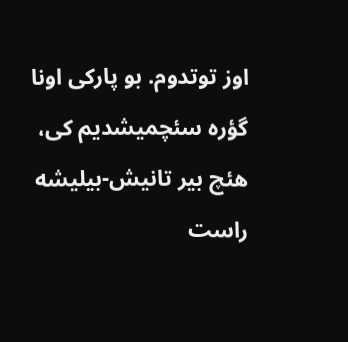اوز توتدوم. بو پارکی اونا گؤره سئچمیشدیم کی، هئچ بیر تانیش-بیلیشه راست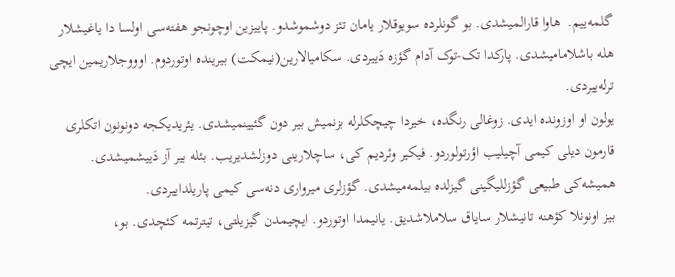گلمه‌ییم.  هاوا قارالمیشدی. بو گونلرده سویوقلار یامان تئز دوشموشدو. پاییزین اوچونجو هفته‌سی اولسا دا یاغیشلار هله باشلامامیشدی. پارکدا تک-توک آدام گؤزه دَ‌ییردی. سکامیالارین(نیمکت) بیرینده اوتوردوم. اوووجلاریمین ایچی ترله‌ییردی.
یولون او اوزونده ایدی. زوغالی رنگده، خیردا چیچکلرله بزنمیش بیر دون گئیینمیشدی. یئریدیکجه دونونون اتکلری قارمون دیلی کیمی آچیلیب اؤرتولوردو. فیکیر وئردیم کی، ساچلارینی دوزلشدیریب. بئله بیر آز دَيیشمیشدی. همیشه‌کی طبیعی گؤزللیگینی گیزلده بیلمه‌میشدی. گؤزلری میرواری دنه‌سی کیمی پاریلداییردی.
بیز اونونلا کؤهنه تانیشلار سایاق سلاملاشدیق. یانیمدا اوتوردو. ایچیمدن گیزیلتی، تیترتمه کئچدی. بو،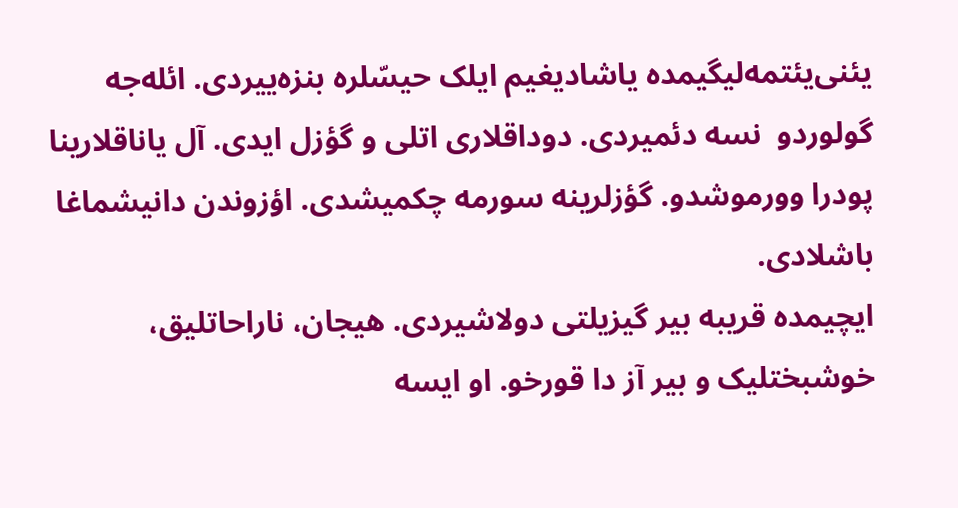یئنی‌یئتمه‌لیگیمده یاشادیغیم ایلک حیسّلره بنزه‌ییردی. ائله‌جه گولوردو  نسه دئمیردی. دوداقلاری اتلی و گؤزل ایدی. آل یاناقلارینا پودرا وورموشدو. گؤزلرینه سورمه چکمیشدی. اؤزوندن دانیشماغا باشلادی.
ایچیمده قریبه بیر گیزیلتی دولاشیردی. هیجان، ناراحاتلیق، خوشبختلیک و بیر آز دا قورخو. او ایسه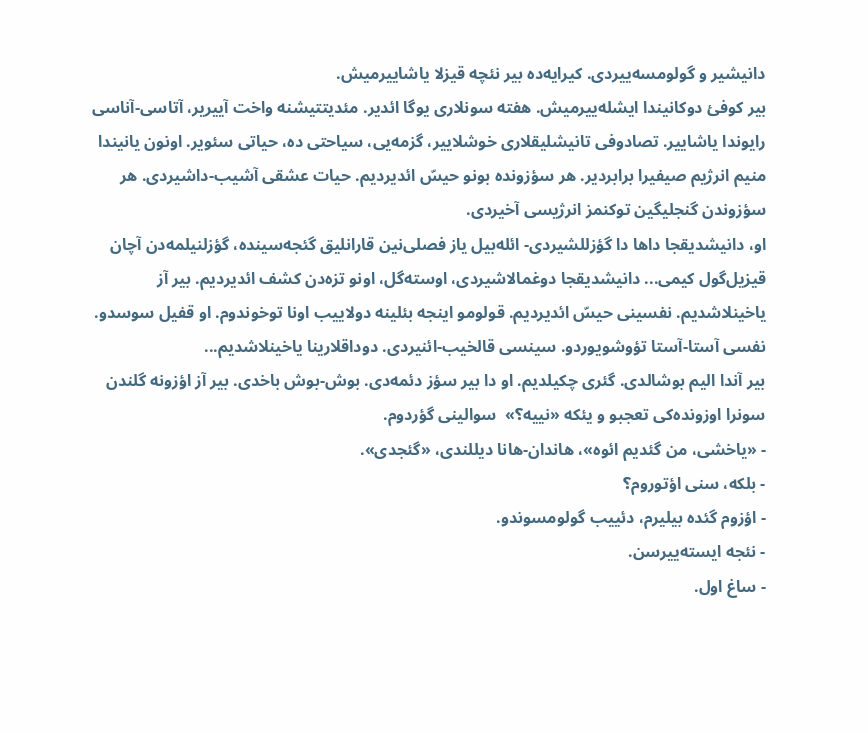دانیشیر و گولومسه‌ییردی. کیرایه‌‌ده بیر نئچه قیزلا یاشاییرمیش.
بیر کوفئ دوکانیندا ایشله‌ییرمیش. هفته سونلاری یوگا ائدیر. مئدیتتیشنه واخت آییریر، آتاسی-آناسی رایوندا یاشاییر. تصادوفی تانیشلیقلاری خوشلاییر، گزمه‌یی، سیاحتی ده، حیاتی سئویر. اونون یانیندا منیم انرژیم صیفیرا برابردیر. هر سؤزونده بونو حیسّ ائدیردیم. حیات عشقی آشیب-داشیردی. هر سؤزوندن گنجلیگین توکنمز انرژیسی آخیردی.
او، دانیشدیقجا داها دا گؤزللشیردی- ائله‌بیل یاز فصلی‌نین قارانلیق گئجه‌سینده، گؤزلنیلمه‌دن آچان قیزیل‌گول کیمی... دانیشدیقجا دوغمالاشیردی، اوسته‌گل، اونو تزه‌دن کشف ائدیردیم. بیر آز یاخینلاشدیم. نفسینی حیسّ ائدیردیم. قولومو اینجه بئلینه دولاییب اونا توخوندوم. او قفیل سوسدو. نفسی آستا-آستا تؤوشویوردو. سینسی قالخیب-ائنیردی. دوداقلارینا یاخینلاشدیم...
بیر آندا الیم بوشالدی. گئری چکیلدیم. او دا بیر سؤز دئمه‌دی. بوش-بوش باخدی. بیر آز اؤزونه گلندن سونرا اوزونده‌کی تعجبو و یئکه «نییه؟»  سوالینی گؤردوم.
- «یاخشی، من گئدیم ائوه»، هاندان-هانا دیللندی، «گئجدی».
- بلکه، سنی اؤتوروم؟
- اؤزوم گئده بیلیرم، دئییب گولومسوندو.
- نئجه ایسته‌ییرسن.
- ساغ اول.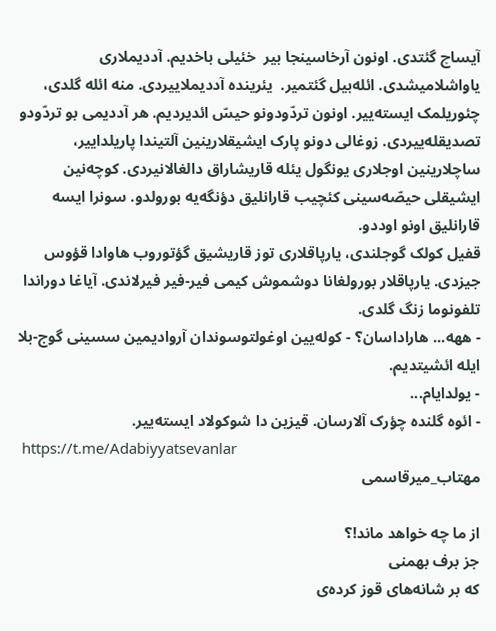آیساچ گئتدی. اونون آرخاسینجا بیر  خئیلی باخدیم. آددیملاری یاواشلامیشدی. ائله‌بیل گئتمیر.  یئرینده آددیملاییردی. منه ائله گلدی،  چئوریلمک ایسته‌ییر. اونون تردّودونو حیسّ ائدیردیم. هر آددیمی بو تردّودو تصدیقله‌ییردی. زوغالی دونو پارک ایشیقلارینین آلتیندا پاریلداییر،  ساچلارینین اوجلاری یونگول یئله قاریشاراق دالغالانیردی. کوچه‌نین ایشیقلی حیصّه‌‌سینی کئچیب قارانلیق دؤنگه‌یه بورولدو. سونرا ایسه قارانلیق اونو اوددو.
قفیل کولک گوجلندی، یارپاقلاری توز قاریشیق گؤتوروب هاوادا قؤوس جیزدی. یارپاقلار بورولغانا دوشموش کیمی فیر-فیر فیرلاندی. آیاغا دوراندا تلفونوما زنگ گلدی.
- ههه... هاراداسان؟ - کوله‌یین اوغولتوسوندان آروادیمین سسینی گوج-بلا ایله ائشیتدیم.
- یولدایام...
- ائوه گلنده چؤرک آلارسان. قیزین دا شوکولاد ایسته‌ییر.
 https://t.me/Adabiyyatsevanlar
مهتاب_میرقاسمی

از ما چه خواهد ماند!؟
جز برف بهمنی
که بر شانه‌های قوز کرده‌ی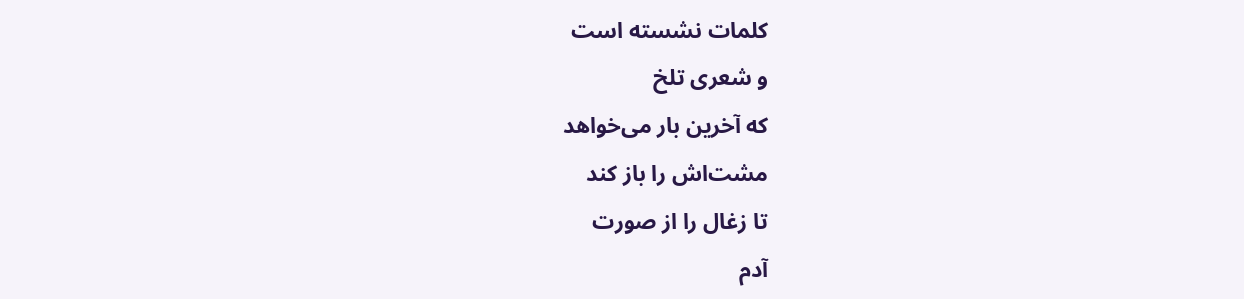کلمات نشسته‌ است
و شعری تلخ
که آخرین بار می‌خواهد
مشت‌‌اش را باز ‌کند
تا زغال را از صورت
آدم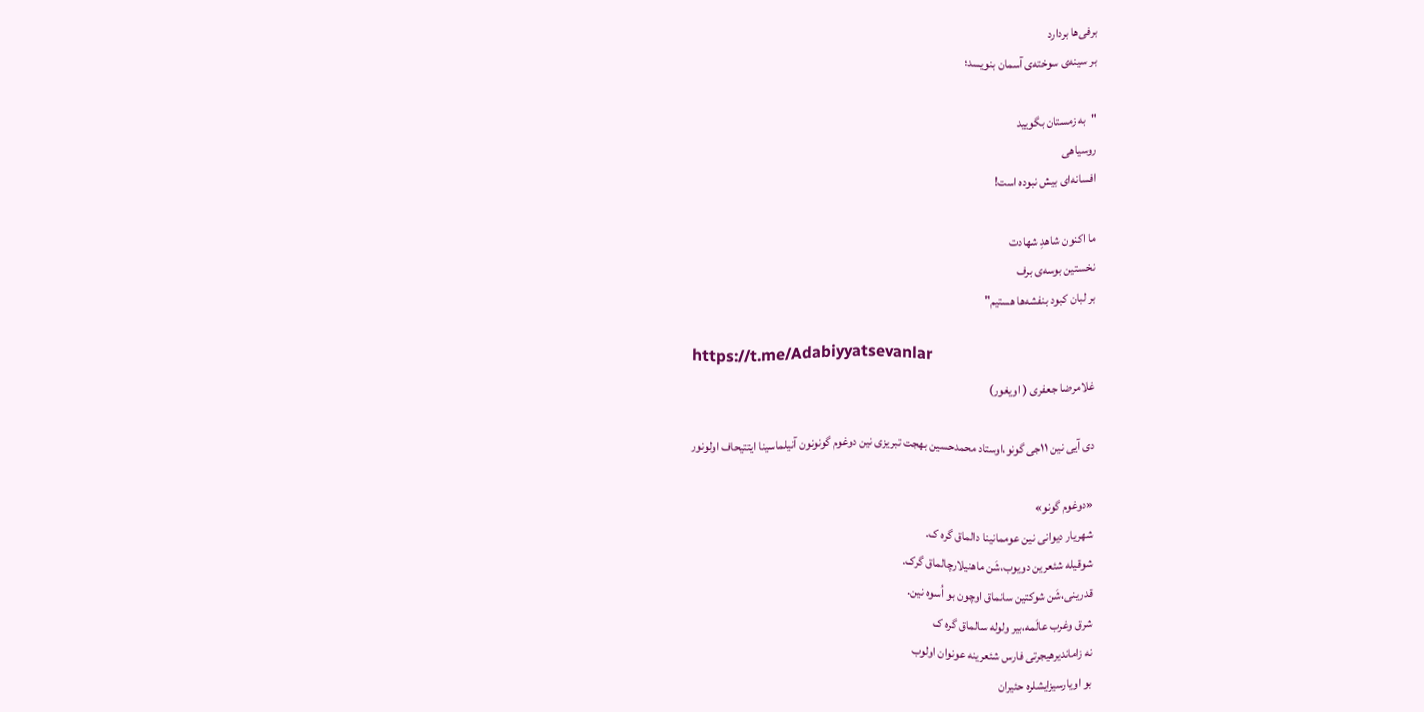برفی‌ها بر‌دارد
بر سینه‌ی سوخته‌ی آسمان بنویسد؛

"به زمستان بگویید
روسیاهی
افسانه‌ای بیش نبوده است!

ما اکنون شاهدِ شهادت
نخستین بوسه‌ی برف
بر لبان کبود بنفشه‌ها هستیم"

https://t.me/Adabiyyatsevanlar
غلامرضا جعفری ( اویغور)

دی آیی نین ۱۱جی گونو،اوستاد محمدحسین بهجت تبریزی نین دوغوم گونونون آنیلماسینا ایتتیحاف اولونور

«دوغوم گونو»
شهریار دیوانی نین عوممانینا دالماق گره ک.
شوقیله شئعرین دویوب،شَن ماهنیلارچالماق گرک.
قدرینی،شَن شوکتین سانماق اوچون بو اُسوه نین.
شرق وغرب عالَمه،بير ولوله سالماق گره ک
نه زاماندیرهیجرتی فارس شئعرینه عونوان اولوب
بو اویارسیزایشلره حئیران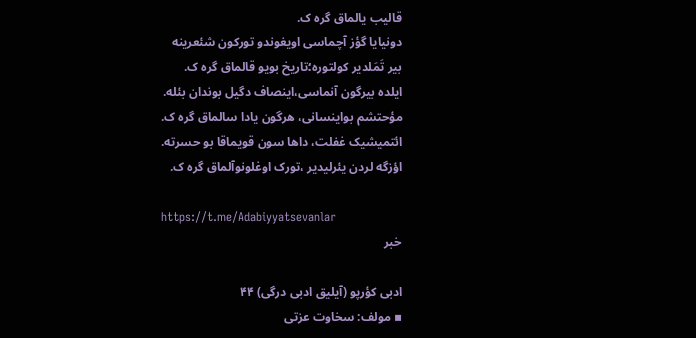قالیب یالماق گره ک.
دونیایا گؤز آچماسی اویغوندو تورکون شئعرینه
بير تَمَلدیر کولتوره؛تاریخ بویو قالماق گره ک.
ایلده بیرگون آنماسی،اینصاف دگیل بوندان بئله.
مؤحتشم بواینسانی، هرگون یادا سالماق گره ک.
ائتمیشیک غفلت، داها سون قویماقا بو حسرته.
اؤزگه لردن یئرلیدیر ،تورک اوغلونوآلماق گره ک.

https://t.me/Adabiyyatsevanlar
خبر

ادبی کؤرپو (آیلیق ادبی درگی) ۴۴
▪ مولف: سخاوت عزتی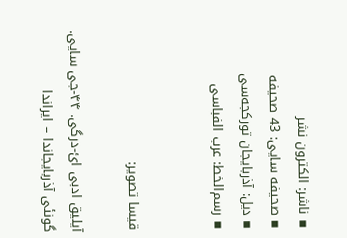▪ ناشر: الکترون نشر
▪ صحیفه سایی: 43 صحیفه
▪ دیل: آذربایجان تورکجه‌سی
▪ رسم‌الخط: عرب الفباسی


قیسا تصویر:

آیلیق ادبی ائ-درگی. ۴۴-جی سایی. گونئی آذربایجاندا – ایراندا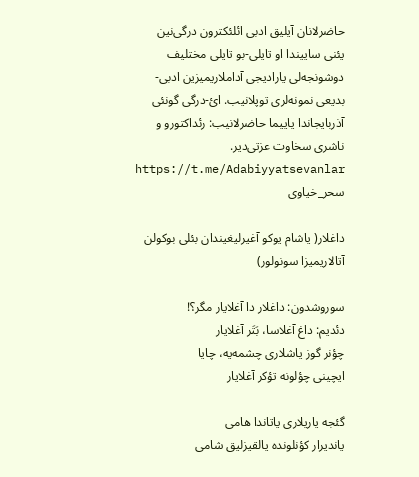حاضرلانان آیلیق ادبی ائلئکترون درگی‌نین یئنی ساییندا او تایلی-بو تایلی مختلیف دوشونجه‌لی یارادیجی آداملاریمیزین ادبی-بدیعی نمونه‌لری توپلانیب. ائ-درگی گونئی آذربایجاندا یاییما حاضرلانیب: رئداکتورو و ناشری سخاوت عزتی‌دیر.
https://t.me/Adabiyyatsevanlar
سحر_خیاوی

داغلار( یاشام یوکو آغیرلیغیندان بئلی بوکولن آتالاریمیزا سونولور)

سوروشدون: داغلار دا آغلایار مگر؟!
دئدیم: داغ آغلاسا، بَتَر آغلایار
چؤنر گوز یاشلاری چشمه‌یه، چایا
ایچینی چؤلونه تؤکر آغلایار

گئجه یاریلاری یاتاندا هامی
یاندیرار کؤنلونده یالقیزلیق شامی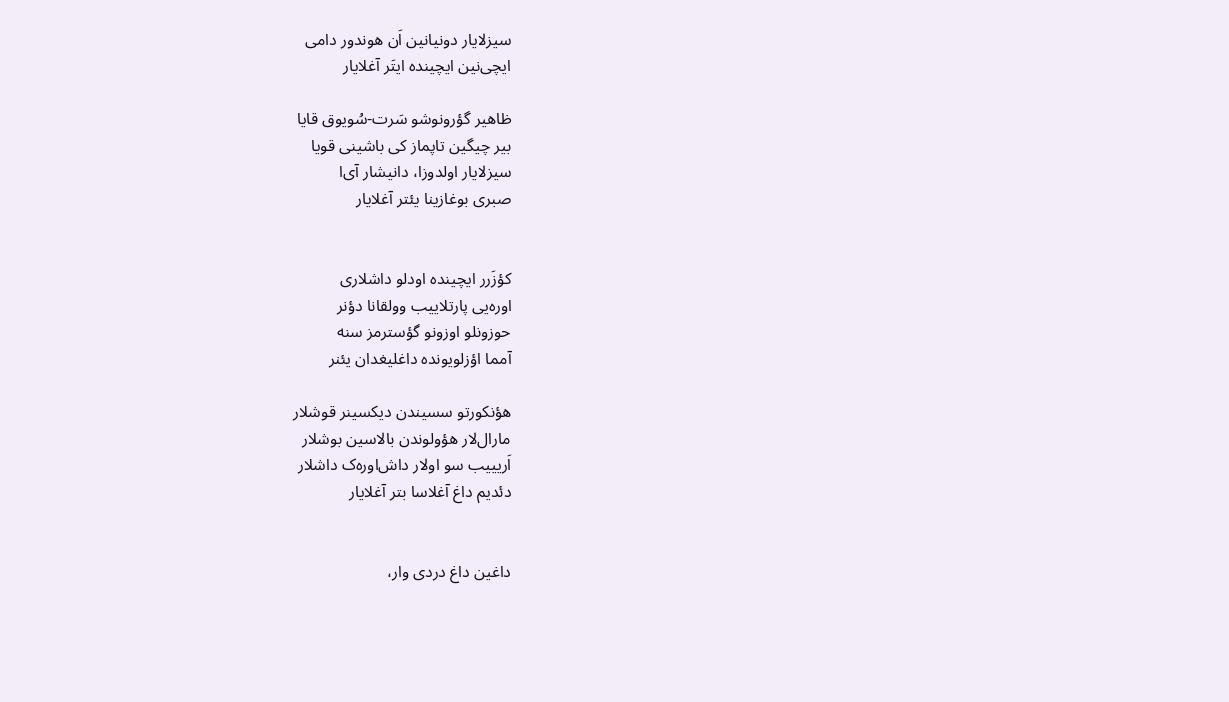سیزلایار دونیانین اَن هوندور دامی
ایچی‌نین ایچینده ایتَر آغلایار

ظاهیر گؤرونوشو سَرت-سُویوق قایا
بیر چیگین تاپماز کی باشینی قویا
سیزلایار اولدوزا، دانیشار آی‌ا
صبری بوغازینا یئتر آغلایار


کؤزَرر ایچینده اودلو داشلاری
اوره‌یی پارتلاییب وولقانا دؤنر
حوزونلو اوزونو گؤسترمز سنه
آمما اؤزلویونده داغلیغدان یئنر

هؤنکورتو سسیندن دیکسینر قوشلار
مارال‌لار هؤولوندن بالاسین بوشلار
اَریییب سو اولار داش‌اوره‌ک داشلار
دئدیم داغ آغلاسا بتر آغلایار


داغین داغ دردی وار،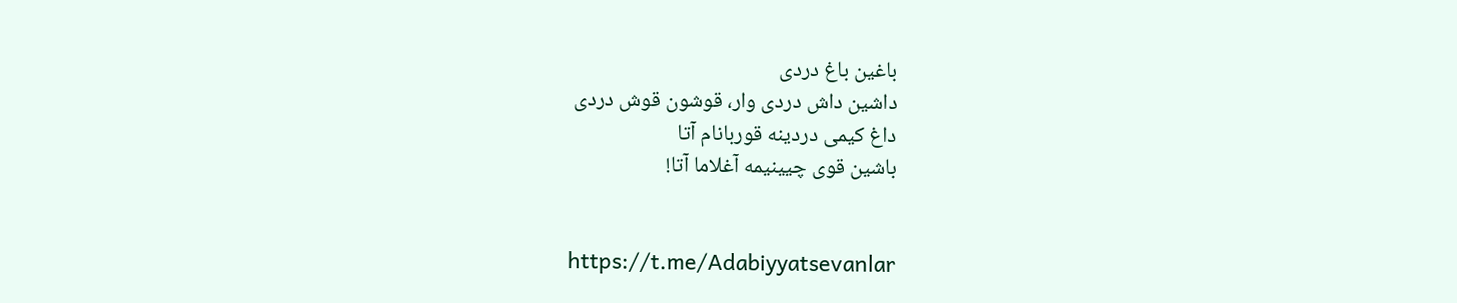باغین باغ دردی
داشین داش دردی وار، قوشون قوش دردی
داغ کیمی دردینه قوربانام آتا
باشین قوی چیینیمه آغلاما آتا!


https://t.me/Adabiyyatsevanlar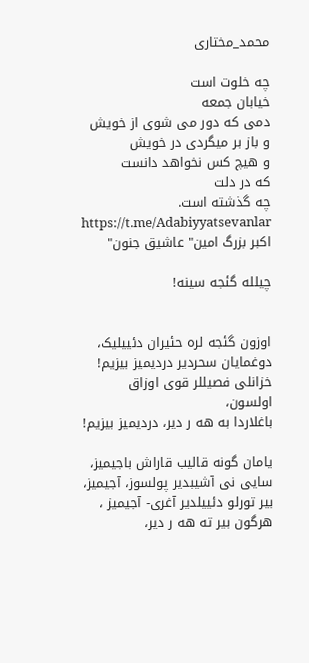محمد_مختاری

چه خلوت است
خیابان جمعه
دمی که دور می شوی از خویش
و باز بر میگردی در خویش
و هیچ کس نخواهد دانست
که در دلت
چه گذشته است.
https://t.me/Adabiyyatsevanlar
اکبر بزرگ امین" عاشیق جنون"

چیلله گئجه سینه!


اوزون گئجه لره حئیران دئییلیک،
دوغمایان سحردیر دردیمیز بیزیم!
خزانلی فصیللر قوی اوزاق اولسون،
باغلاردا به هه ر دیر، دردیمیز بیزیم!

یامان گونه قالیب قاراش باجیمیز،
سایی نی آشیبدیر پولسوز، آجیمیز،
بیر تورلو دئییلدیر آغری- آجیمیز ،
هرگون بیر ته هه ر دیر،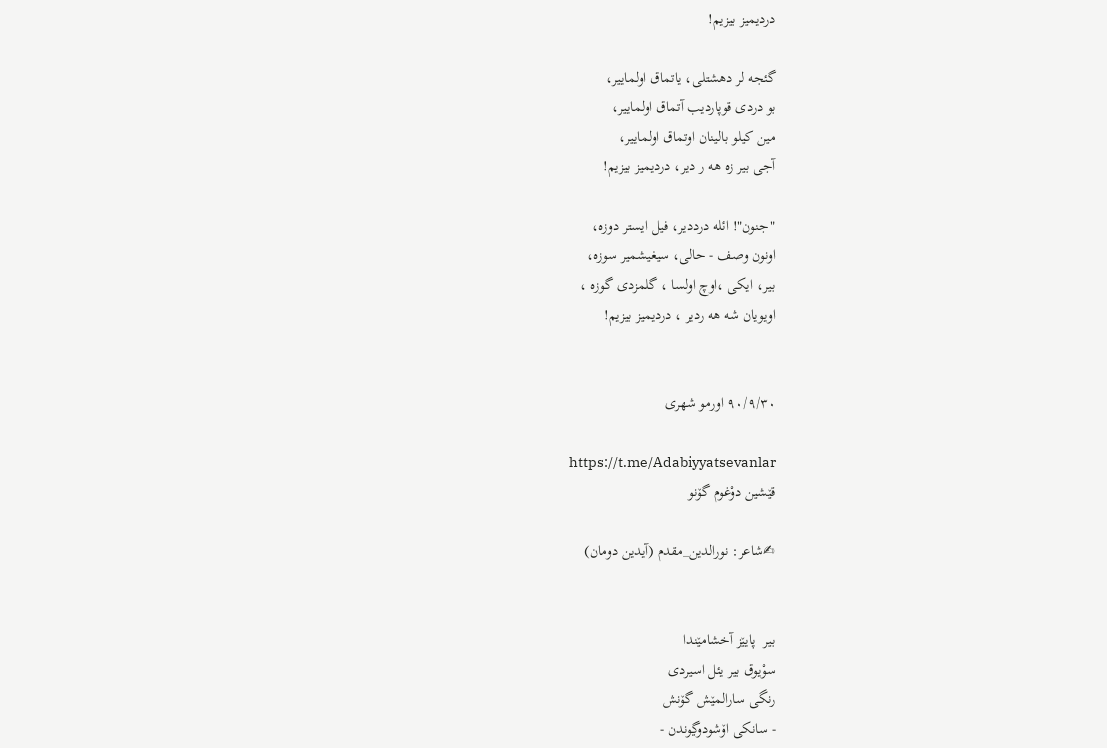دردیمیز بیزیم!

گئجه لر دهشتلی، یاتماق اولماییر،
بو دردی قوپاردیب آتماق اولماییر،
مین کیلو بالینان اوتماق اولماییر،
آجی بیر زه هه ر دیر، دردیمیز بیزیم!

"جنون"! ائله درددیر، فیل ایستر دوزه،
اونون وصف - حالی، سیغیشمیر سوزه،
بیر، ایکی ،اوچ اولسا ، گلمزدی گوزه ،
اویویان شه هه ردیر ، دردیمیز بیزیم!


۹۰/۹/۳۰ اورمو شهری

https://t.me/Adabiyyatsevanlar
قێشین دوْغوم گۆنو

✍شاعر: نورالدین_مقدم (آیدین دومان)


بير  پايێز آخشامێندا
سوْيوق بير يئل اسيردی
رنگی سارالمێش گۆنش
- سانكی اۆشودوڲوندن -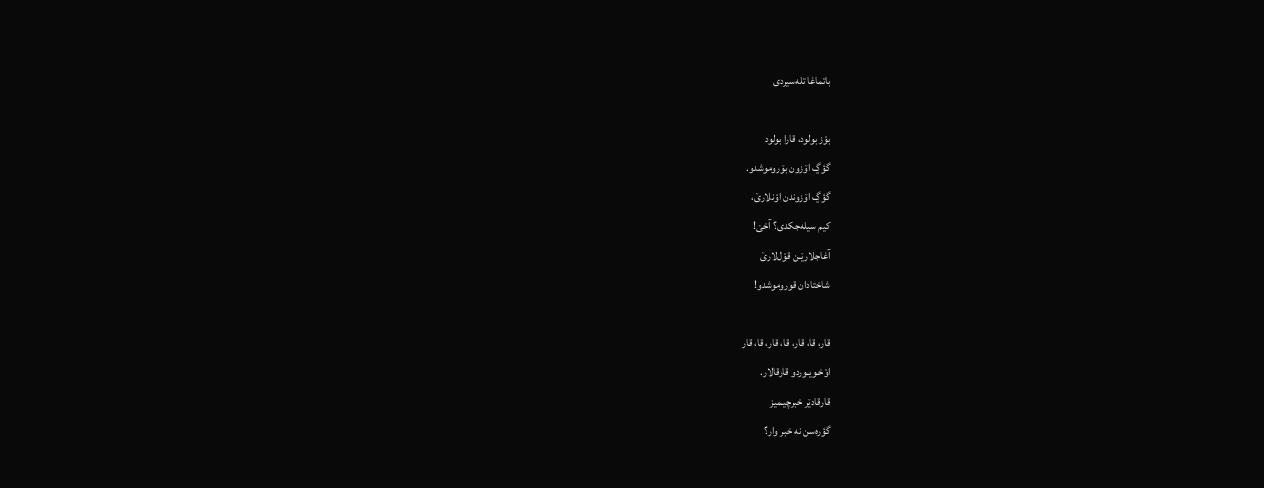باتماغا تله‌سيردی

بوْز بولود، قارا بولود
گؤڲ اۆزون بۆروموشدو.
گؤڲ اۆزوندن اوْنلارێ،
كيم سيله‌جكدی؟ آخێ!
آغاجلارێـن قوْل‌لارێ
شاختادان قوروموشدو!

قار، قا، قار، قا، قار، قا، قار
اوْخـويـوردو قارقالار.
قارقادێر خبرچيـميز
گؤره‌سن نه خبر وار؟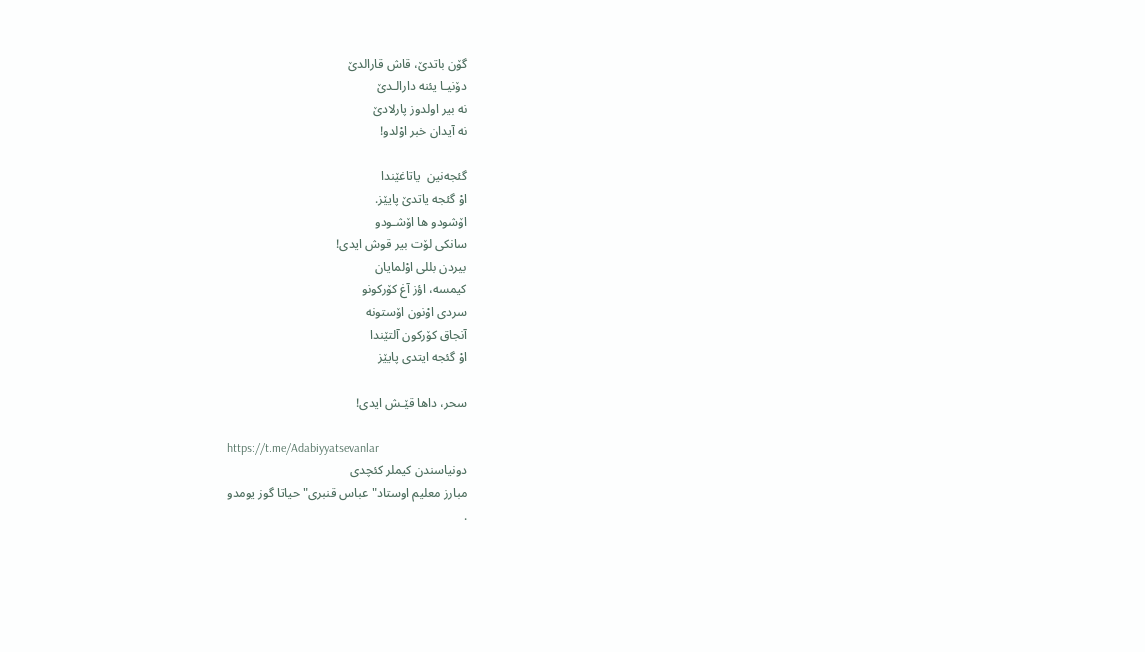گۆن باتدێ، قاش قارالدێ
دۆنيـا يئنه دارالـدێ
نه بير اولدوز پارلادێ
نه آيدان خبر اوْلدو!

گئجه‌نين  ياتاغێندا
اوْ گئجه ياتدێ پايێز.
اۆشودو ها اۆشـودو
سانكی لۆت بير قوش ايدی!
بيردن بللی اوْلمايان
كيمسه، اؤز آغ كۆركونو
سردی اوْنون اۆستونه
آنجاق كۆركون آلتێندا
اوْ گئجه ايتدی پايێز

سحر، داها قێـش ايدی!

https://t.me/Adabiyyatsevanlar
دونیاسندن کیملر کئچدی
مبارز معلیم اوستاد" عباس قنبری" حیاتا گوز یومدو
.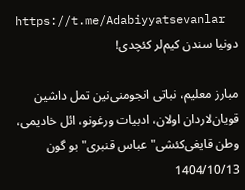https://t.me/Adabiyyatsevanlar
دونیا سندن کیم‌لر کئچدی!

مبارز معلیم، نباتی انجومنی‌نین تمل داشین قویان‌لاردان اولان، ادبیات ورغونو، ائل خادیمی، وطن قایغی‌کئشی" عباس قنبری" بو گون 1404/10/13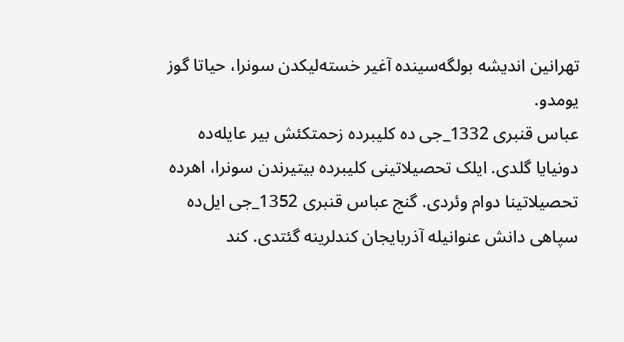تهرانین اندیشه بولگه‌سینده آغیر خسته‌لیکدن سونرا، حیاتا گوز یومدو.
عباس قنبری 1332_جی ده کلیبرده زحمتکئش بیر عایله‌ده دونیایا گلدی. ایلک تحصیلاتینی کلیبرده بیتیرندن سونرا، اهرده تحصیلاتینا دوام وئردی. گنج عباس قنبری 1352_جی ایل‌ده سپاهی دانش عنوانیله آذربایجان کندلرینه گئتدی. کند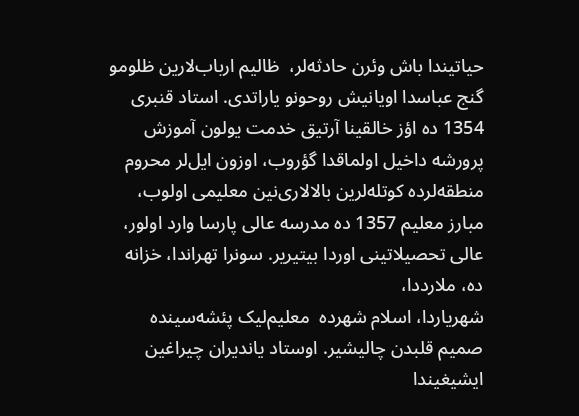حیاتیندا باش وئرن حادثه‌لر،  ظالیم ارباب‌لارین ظلومو گنج عباسدا اویانیش روحونو یاراتدی. استاد قنبری 1354 ده اؤز خالقینا آرتیق خدمت یولون آموزش پرورشه داخیل اولماقدا گؤروب، اوزون ایل‌لر محروم منطقه‌لرده کوتله‌لرین بالالار‌ی‌نین معلیمی اولوب، مبارز معلیم 1357 ده مدرسه عالی پارسا وارد اولور، عالی تحصیلاتینی اوردا بیتیریر. سونرا تهراندا، خزانه ده، ملارددا،
شهریاردا، اسلام شهرده  معلیم‌لیک پئشه‌سینده صمیم قلبدن چالیشیر. اوستاد یاندیران چیراغین ایشیغیندا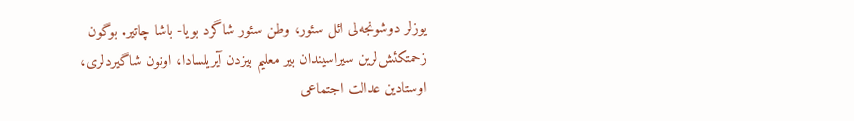یوزلر دوشونجه‌لی ائل سئور، وطن سئور شاگرد بویا- باشا چاتیر. بوگون زحمتکئش‌لرین سیراسیندان بیر معلیم بیزدن آیریلسادا، اونون شاگیردلری، اوستادین عدالت اجتماعی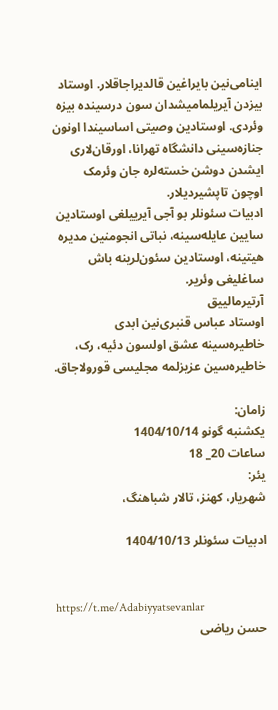اینامی‌نین بایراغین قالدیراجاقلار. اوستاد بیزدن آیریلمامیشدان سون درسینده بیزه وئردی. اوستادین وصیتی اساسیندا اونون جنازه‌سینی دانشگاه تهرانا، اورقان‌لاری ایشدن دوشن خسته‌لره جان وئرمک اوچون تاپشیردیلار.
ادبیات سئونلر بو آجی آیرییلغی اوستادین سایین عایله‌سینه، نباتی انجومنین مدیره هیتینه، اوستادین سئون‌لرینه باش ساغلیغی وئریر.
آرتیرمالییق
اوستاد عباس قنبری‌نین ابدی خاطیره‌سینه عشق اولسون دئیه، رک، خاطیره‌سین عزیزلمه مجلیسی قورولاجاق.

زامان:
یکشنبه گونو 1404/10/14
ساعات 20_ 18
یئر:
شهریار، کهنز، تالار شباهنگ،

ادبیات سئونلر 1404/10/13


https://t.me/Adabiyyatsevanlar
حسن ریاضی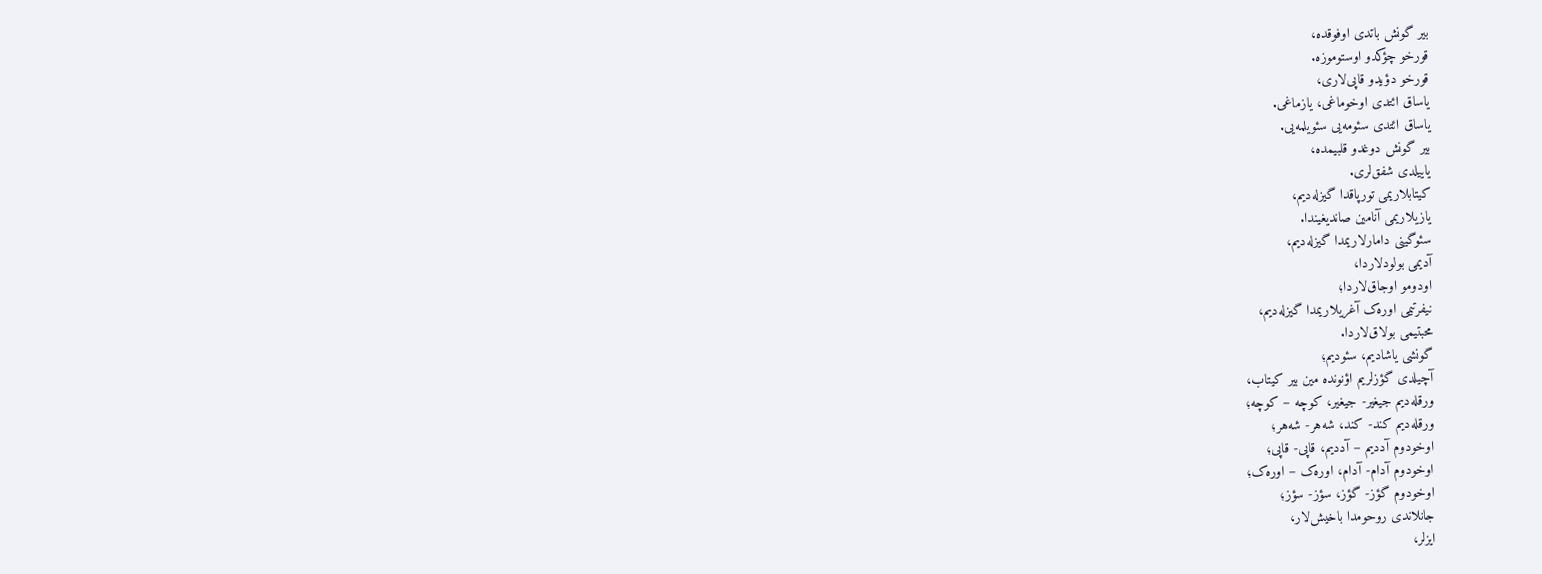بیر گونش باتدی اوفوقده،
قورخو چؤکدو اوستوموزه.
قورخو دؤیدو قاپی‌لاری،
یاساق ائتدی اوخوماغی، یازماغی.
یاساق ائتدی سئومه‌یی سئویلمه‌یی.
بیر گونش دوغدو قلبیمده،
یاییلدی شفق‌لری.
کیتابلاریمی تورپاقدا گیزله‌دیم،
یازیلاریمی آنامین صاندیغیندا.
سئوگینی دامارلاریمدا گیزله‌دیم،
آدیمی بولود‌لاردا،
اودومو اوجاق‌لاردا؛
نیفرتیمی اوره‌ک آغریلاریمدا گیزله‌دیم،
محبتیمی بولاق‌لاردا.
گونشی یاشادیم، سئودیم؛
آچیلدی گؤزلریم اؤنونده مین بیر کیتاب،
ورقله‌دیم جیغیر- جیغیر، کوچه – کوچه؛
ورقله‌دیم کند- کند، شه‌هر- شه‌هر؛
اوخودوم آددیم – آددیم، قاپی- قاپی؛
اوخودوم آدام- آدام، اوره‌ک – اوره‌ک؛
اوخودوم گؤز- گؤز، سؤز- سؤز؛
جانلاندی روحومدا باخیش‌لار،
ایزلر،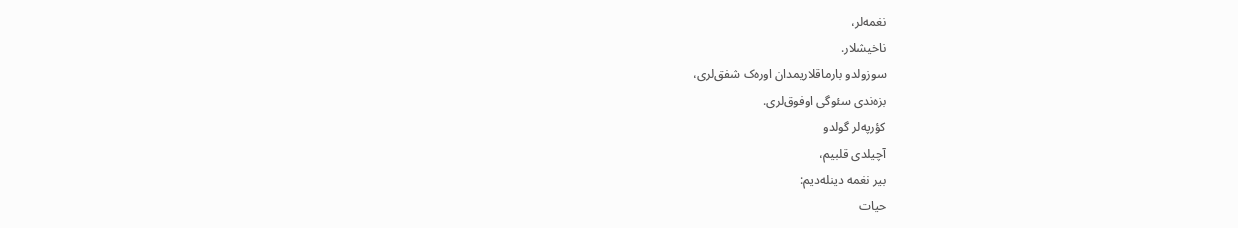نغمه‌لر،
ناخیشلار.
سوزولدو بارماقلاریمدان اوره‌ک شفق‌لری،
بزه‌ندی سئوگی اوفوق‌لری.
کؤرپه‌لر گولدو
آچیلدی قلبیم،
بیر نغمه دینله‌دیم:
حیات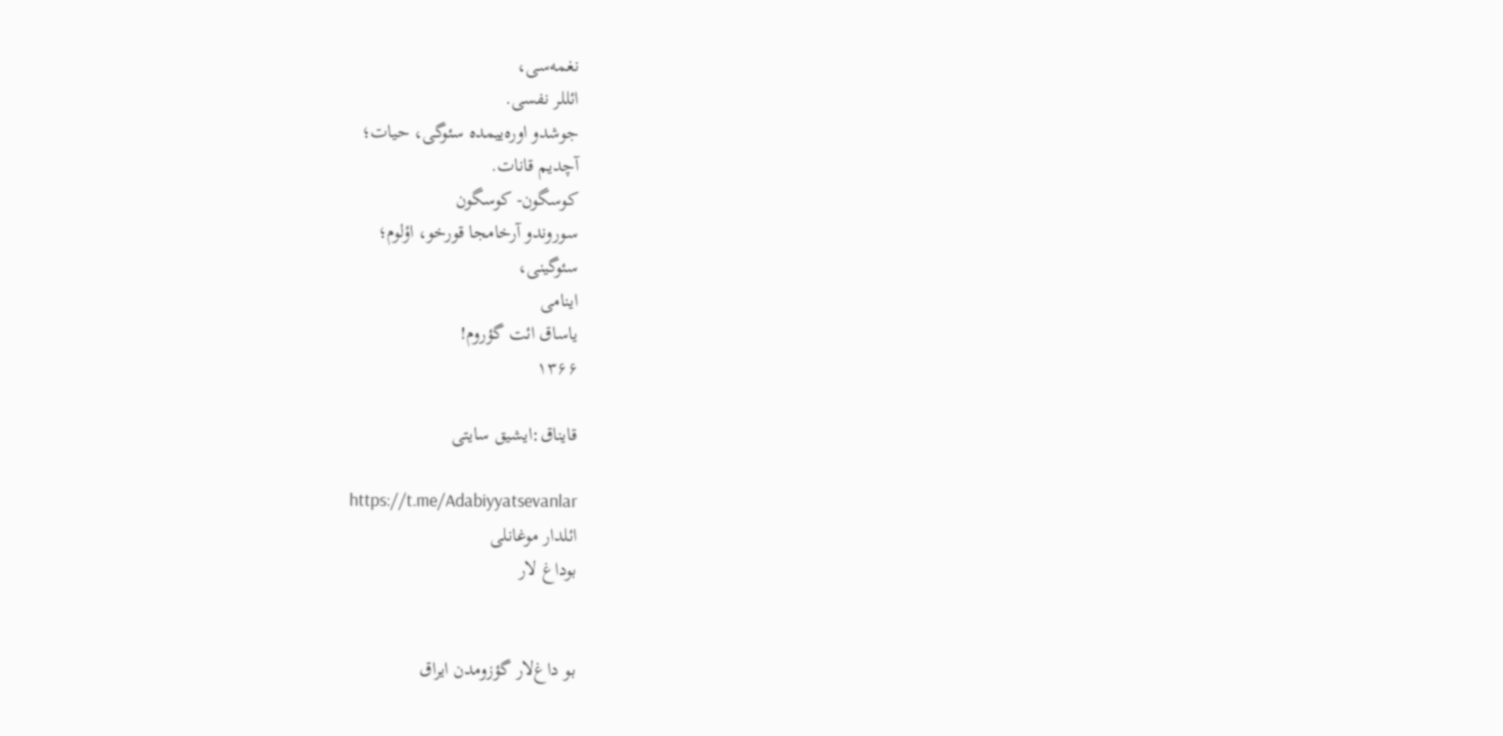نغمه‌سی،
ائللر نفسی.
جوشدو اوره‌ییمده سئوگی، حیات؛
آچدیم قانات.
کوسگون- کوسگون
سوروندو آرخامجا قورخو، اؤلوم؛
سئوگینی،
اینامی
یاساق ائت گؤروم!
۱۳۶۶

قایناق:ایشیق سایتی

https://t.me/Adabiyyatsevanlar
ائلدار موغانلی
بوداغ لار


بو داغ‌لار گؤزومدن ایراق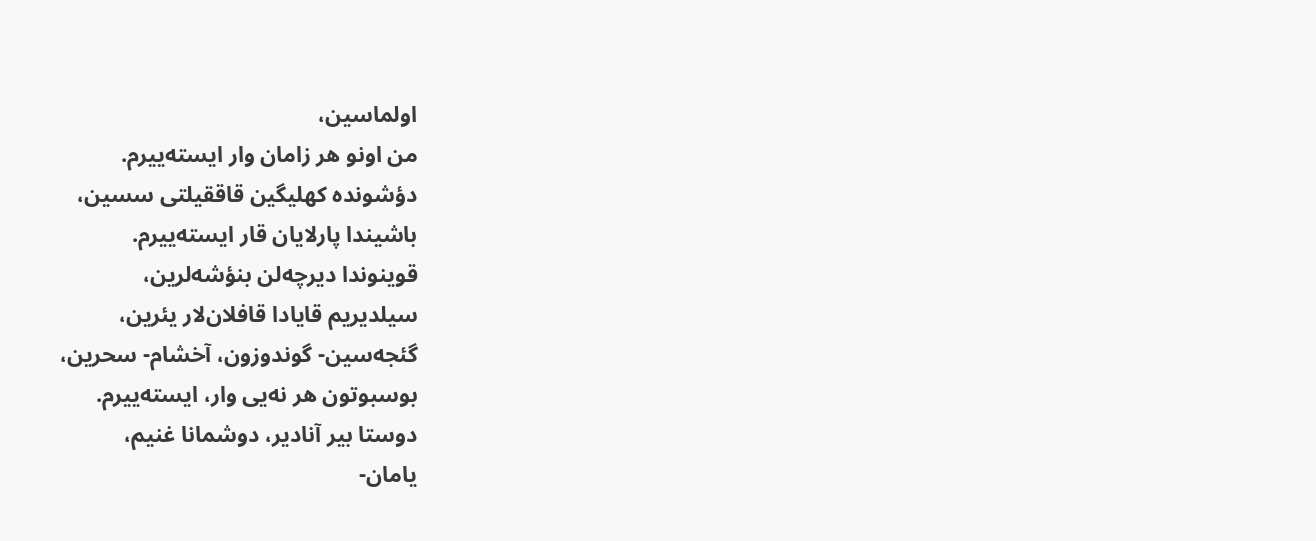اولماسین،
من اونو هر زامان وار ایسته‌ییرم.
دؤشونده کهلیگین قاققیلتی سسین،
باشیندا پارلایان قار ایسته‌ییرم.
قوینوندا دیرچه‌لن بنؤشه‌لرین،
سیلدیریم قایادا قافلان‌لار یئرین،
گئجه‌سین- گوندوزون، آخشام- سحرین،
بوسبوتون هر نه‌یی وار، ایسته‌ییرم.
دوستا بیر آنادیر، دوشمانا غنیم،
یامان-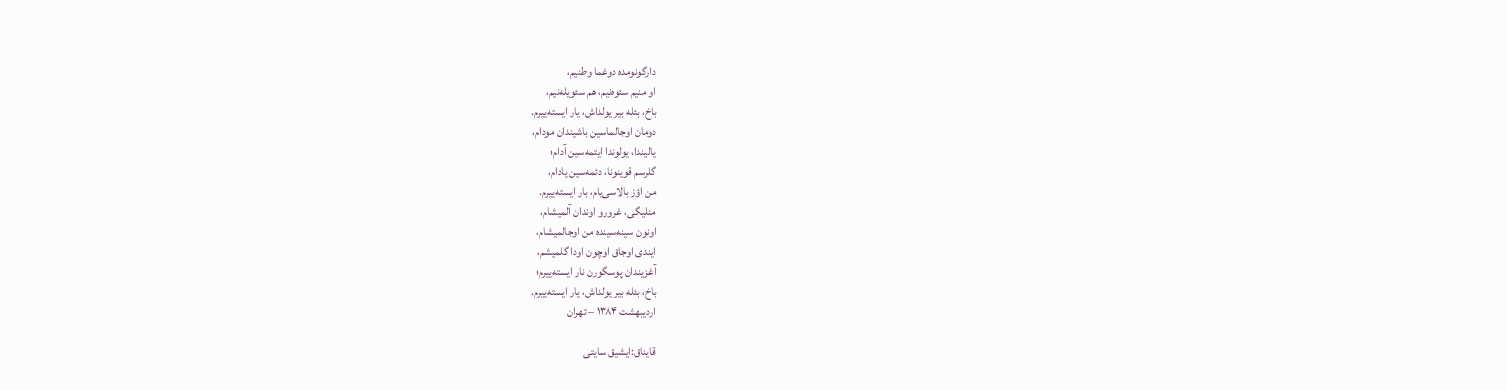دارگونومده دوغما وطنیم،
او منیم سئوه‌نیم، هم سئویله‌نیم،
باخ، بئله بیر یولداش، یار ایسته‌ییرم.
دومان اوجالماسین باشیندان مودام،
یالیندا، یولوندا ایتمه‌سین آدام؛
گلرسم قوینونا، دئمه‌سین یادام،
من اؤز بالاسی‌یام، بار ایسته‌ییرم.
منلیگی، غرورو اوندان آلمیشام،
اونون سینه‌سینده من اوجالمیشام،
ایندی اوجاق اوچون اودا گلمیشم،
آغزیندان پوسگورن نار ایسته‌ییرم؛
باخ، بئله بیر یولداش، یار ایسته‌ییرم.
اردیبهشت ۱۳۸۴ – تهران

قایناق:ایشیق سایتی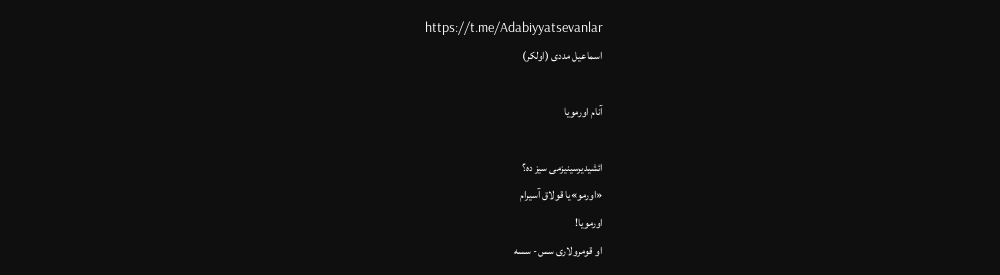https://t.me/Adabiyyatsevanlar
اسماعیل مددی (اولکر)

آنام اورمویا

ائشیدیرسینیزمی سیز ده؟
«اورمو»یا قولاق آسیرام
اورمویا!
او قومرولاری سس- سسه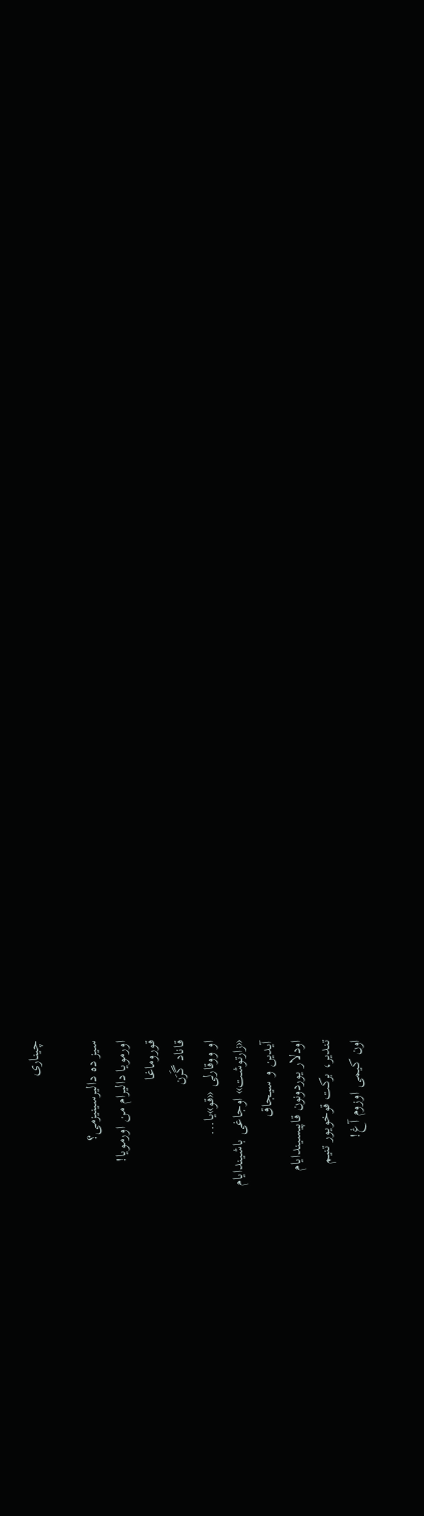چیناری

سيز ده داليرسينيزمى؟
اورمويا داليرام من اورمويا!
قوروماغا
قاناد گَرَن
او ووقارلى «قو»يا...
«زارتوشت» اوجاغى باشيندايام
آیدین و سيجاق
اودلار يوردونون قاپيسيندايام
تندير، بركت قوخويور تنيم
اون كيمى اوزوم آغ!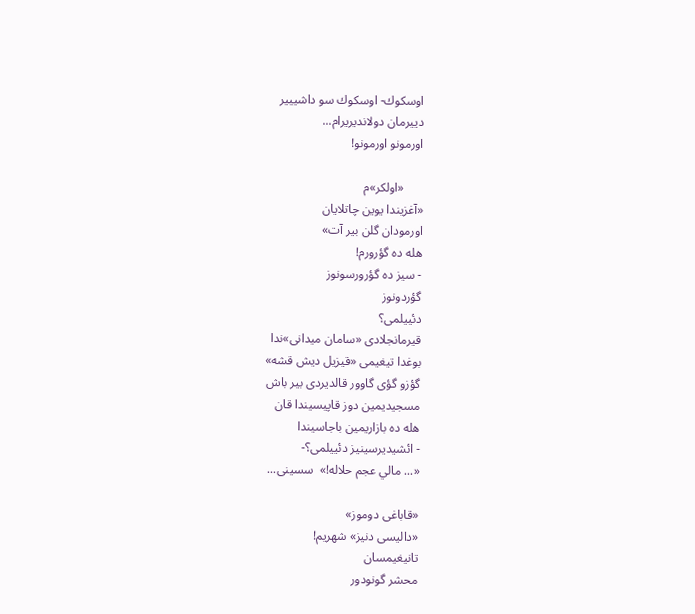اوسكوك- اوسكوك سو داشيیير
دييرمان دولانديريرام...
اورمونو اورمونو!

      «اولکر»م
«آغزيندا يوين چاتلايان
اورمودان گلن بير آت»
هله ده گؤرورم!
- سيز ده گؤرورسونوز
گؤردونوز
دئييلمى؟
قيرمانجلادى «سامان ميدانى»ندا
بوغدا تيغيمى «قيزيل ديش قشه»
گؤزو گؤى گاوور قالديردى بير باش
مسجيديمين دوز قاپيسيندا قان
هله ده بازاريمين باجاسيندا
- ائشيديرسينيز دئييلمى؟-
«... مالي عجم حلاله!»  سسينى...

«قاباغی دوموز»
«داليسى دنيز» شهريم!
تانيغيمسان
محشر گونودور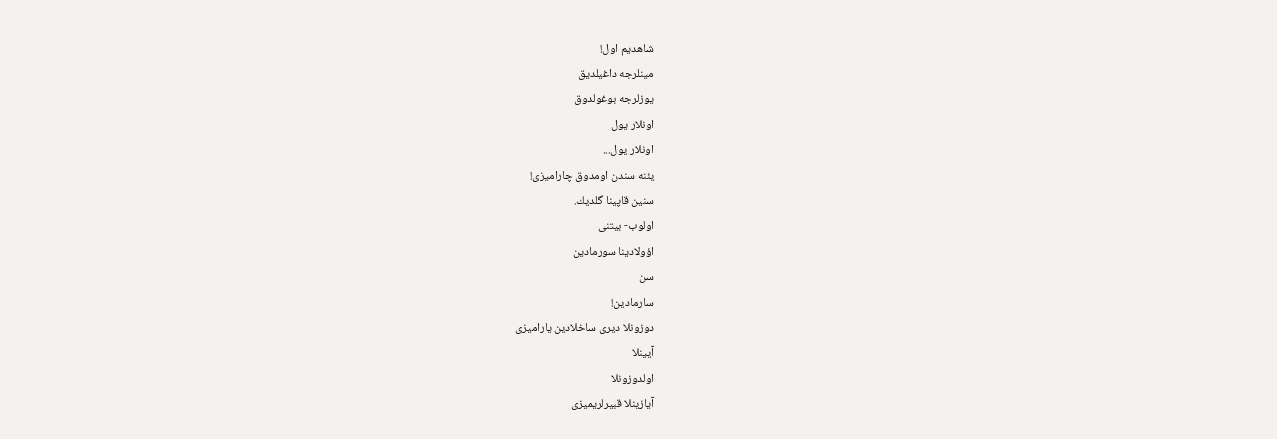شاهديم اول!
مينلرجه داغيلديق
يوزلرجه بوغولدوق
اونلار يول
اونلار يول...
يئنه سندن اومدوق چاراميزى!
سنين قاپينا گلديك.
اولوب- بيتنى
اؤولادينا سورمادين
سن
سارمادين!
دوزونلا ديرى ساخلادين ياراميزى
آيينلا
اولدوزونلا
آيازينلا قبيرلريميزى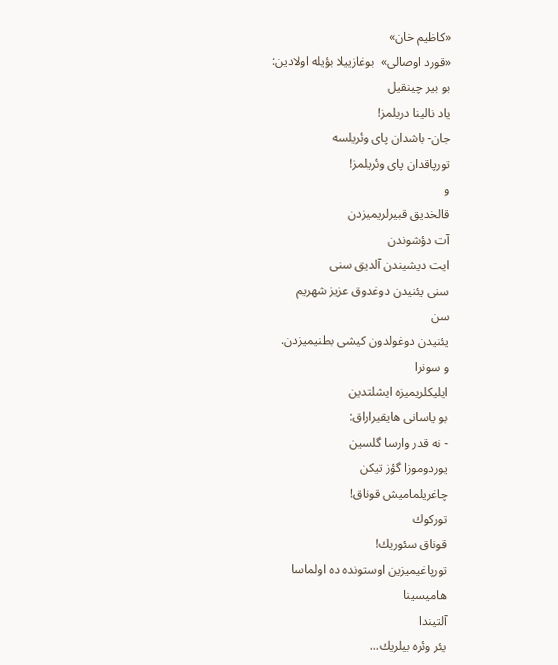«كاظيم خان»
«قورد اوصالى»  بوغازييلا بؤيله اولادين:
بو بير چينقيل
ياد نالينا دريلمز!
جان- باشدان پاى وئريلسه
تورپاقدان پاى وئريلمز!
و
قالخديق قبيرلريميزدن
آت دؤشوندن
ايت ديشيندن آلديق سنى
سنى يئنيدن دوغدوق عزيز شهريم
سن
يئنيدن دوغولدون كيشى بطنيميزدن.
و سونرا
ايليكلريميزه ايشلتدين
بو ياسانى هايقيراراق:
- نه قدر وارسا گلسين
يوردوموزا گؤز تيكن
چاغريلماميش قوناق!
توركوك
قوناق سئوريك!
تورپاغيميزين اوستونده ده اولماسا
هامیسینا
آلتيندا
يئر وئره بيلريك...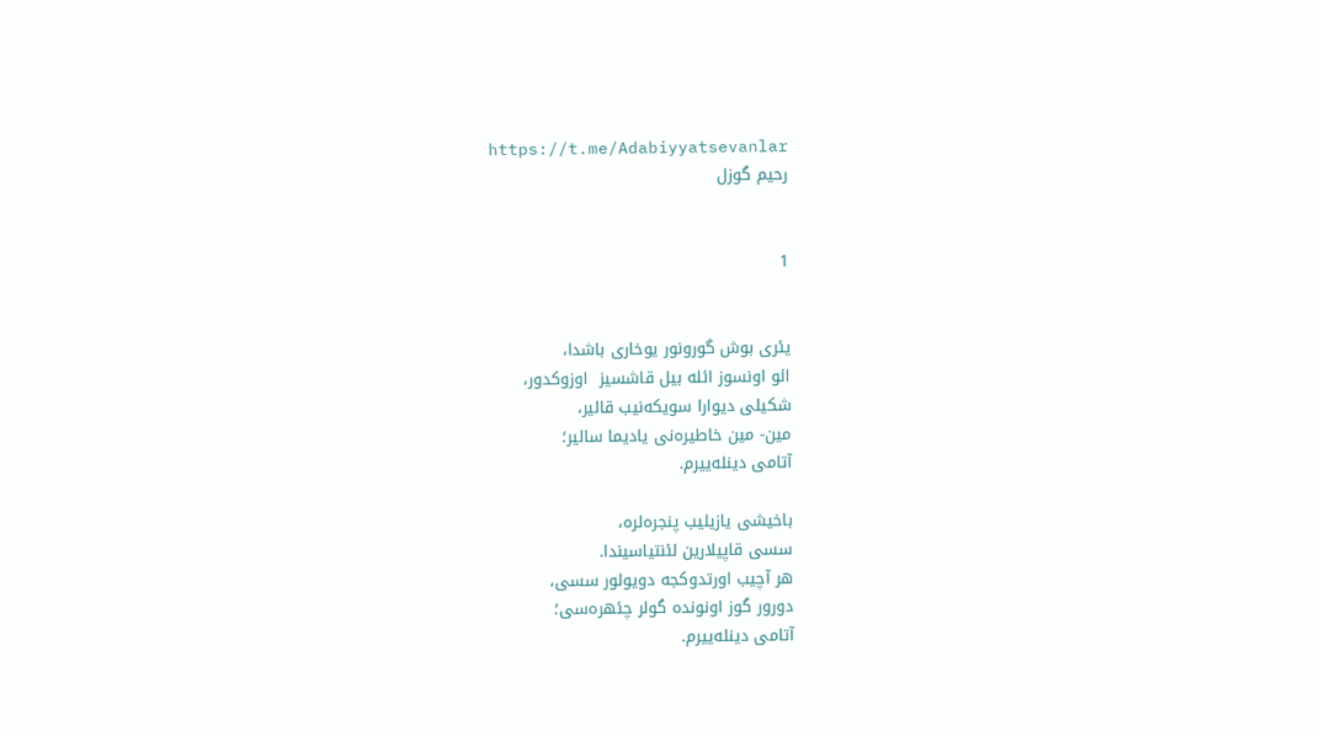https://t.me/Adabiyyatsevanlar
رحیم گوزل


1


یئری بوش گورونور یوخاری باشدا،
ائو اونسوز ائله بیل قاشسیز  اوزوکدور،
شکیلی دیوارا سویکه‌نیب قالیر،
مین- مین خاطیره‌نی یادیما سالیر؛
آتامی دینله‌ییرم.

باخیشی یازیلیب پنجره‌لره،
سسی قاپیلارین لئنتیاسیندا.
هر آچیب اورتدوکجه دویولور سسی،
دورور گوز اونونده گولر چئهره‌سی؛
آتامی دینله‌ییرم.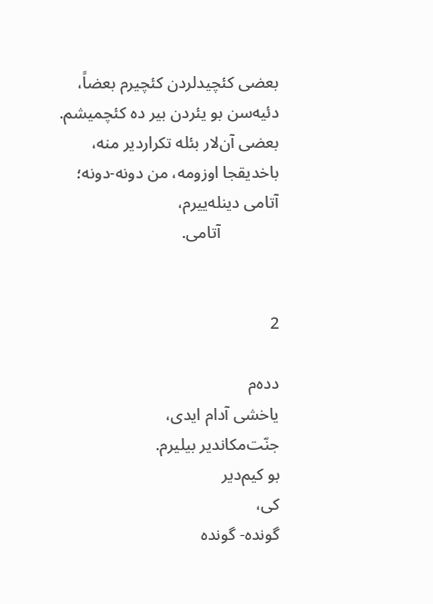بعضی کئچیدلردن کئچیرم بعضاً،
دئیه‌سن بو یئردن بیر ده کئچمیشم.
بعضی آن‌لار بئله تکراردیر منه،
باخدیقجا اوزومه، من دونه-دونه؛
آتامی دینله‌ییرم،
              آتامی.


2

دده‌م
یاخشی آدام ایدی،
جنّت‌مکاندیر بیلیرم.
بو کیم‌دیر
کی،
گونده- گونده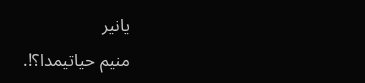یانیر
منیم حیاتیمدا؟!.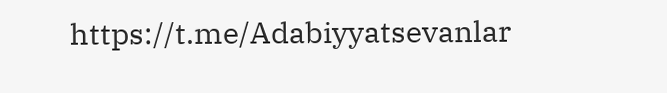https://t.me/Adabiyyatsevanlar